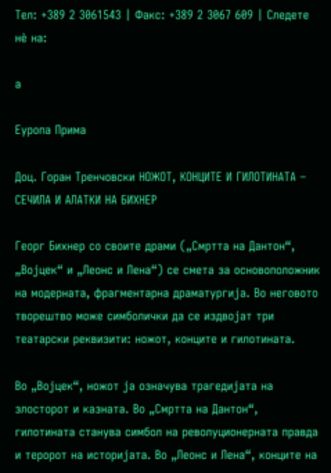Тел: +389 2 3061543 | Факс: +389 2 3067 609 | Следете нѐ на:

a

Еуропа Прима

Доц. Горан Тренчовски НОЖОТ, КОНЦИТЕ И ГИЛОТИНАТА – СЕЧИЛА И АЛАТКИ НА БИХНЕР

Георг Бихнер со своите драми („Смртта на Дантон“, „Војцек“ и „Леонс и Лена“) се смета за основоположник на модерната, фрагментарна драматургија. Во неговото творештво може симболички да се издвојат три театарски реквизити: ножот, конците и гилотината.

Во „Војцек“, ножот ја означува трагедијата на злосторот и казната. Во „Смртта на Дантон“, гилотината станува симбол на револуционерната правда и теророт на историјата. Во „Леонс и Лена“, конците на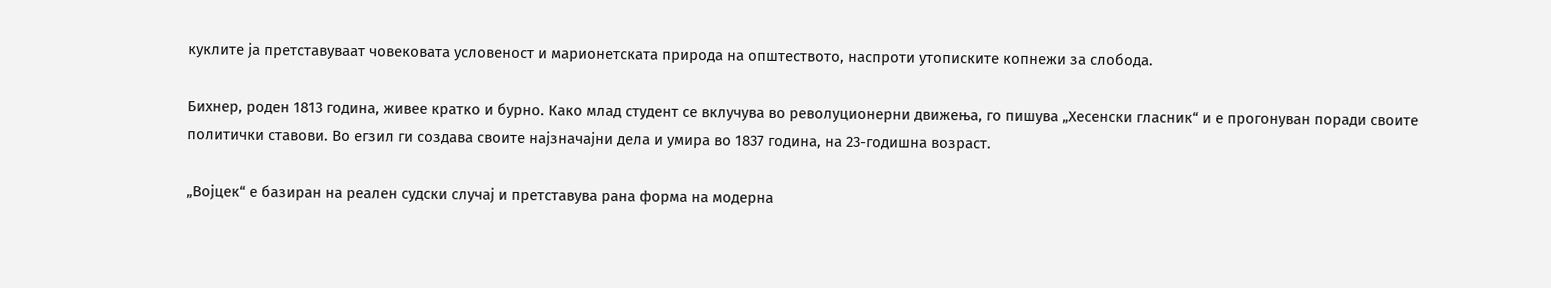куклите ја претставуваат човековата условеност и марионетската природа на општеството, наспроти утописките копнежи за слобода.

Бихнер, роден 1813 година, живее кратко и бурно. Како млад студент се вклучува во револуционерни движења, го пишува „Хесенски гласник“ и е прогонуван поради своите политички ставови. Во егзил ги создава своите најзначајни дела и умира во 1837 година, на 23-годишна возраст.

„Војцек“ е базиран на реален судски случај и претставува рана форма на модерна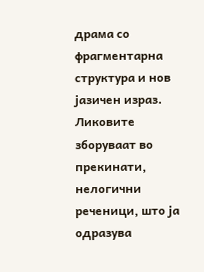драма со фрагментарна структура и нов јазичен израз. Ликовите зборуваат во прекинати, нелогични реченици, што ја одразува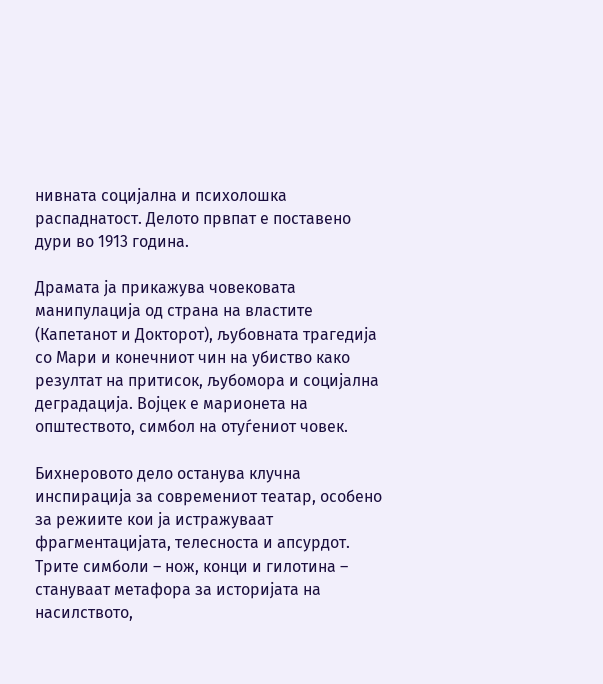нивната социјална и психолошка распаднатост. Делото првпат е поставено дури во 1913 година.

Драмата ја прикажува човековата манипулација од страна на властите (Капетанот и Докторот), љубовната трагедија со Мари и конечниот чин на убиство како резултат на притисок, љубомора и социјална деградација. Војцек е марионета на општеството, симбол на отуѓениот човек.

Бихнеровото дело останува клучна инспирација за современиот театар, особено за режиите кои ја истражуваат фрагментацијата, телесноста и апсурдот. Трите симболи – нож, конци и гилотина – стануваат метафора за историјата на насилството,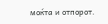моќта и отпорот.